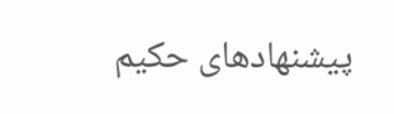پیشنهاد‌های حکیم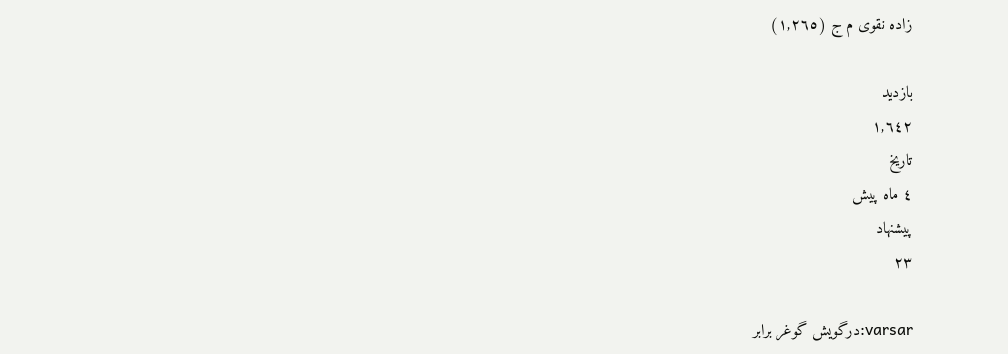زاده نقوی م ج (١,٢٦٥)

بازدید
١,٦٤٢
تاریخ
٤ ماه پیش
پیشنهاد
٢٣

varsar:درگویش گوغر برابر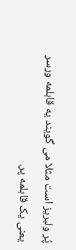پُر ولبریز است مثلا می گویند یه قابلمه ورسر یعنی یک قابلمه پر.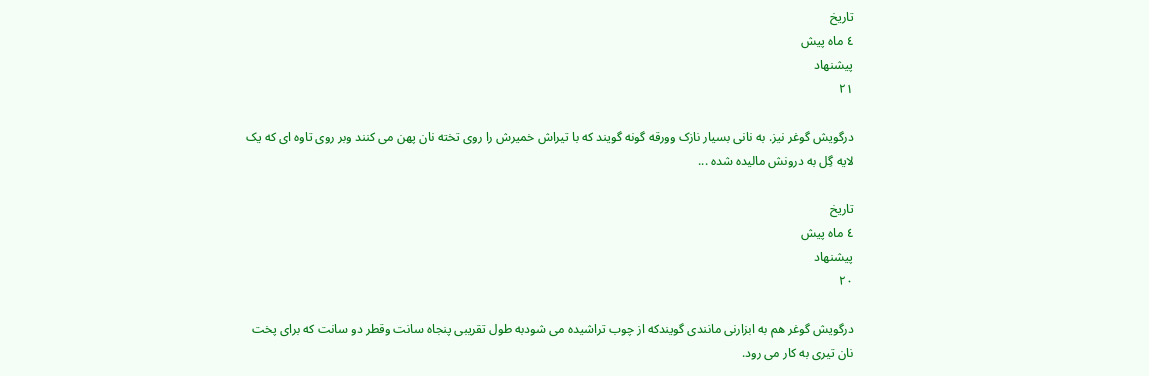تاریخ
٤ ماه پیش
پیشنهاد
٢١

درگویش گوغر نیز. به نانی بسیار نازک وورقه گونه گویند که با تیراش خمیرش را روی تخته نان پهن می کنند وبر روی تاوه ای که یک لایه گِل به درونش مالیده شده ...

تاریخ
٤ ماه پیش
پیشنهاد
٢٠

درگویش گوغر هم به ابزارنی مانندی گویندکه از چوب تراشیده می شودبه طول تقریبی پنجاه سانت وقطر دو سانت که برای پخت نان تیری به کار می رود.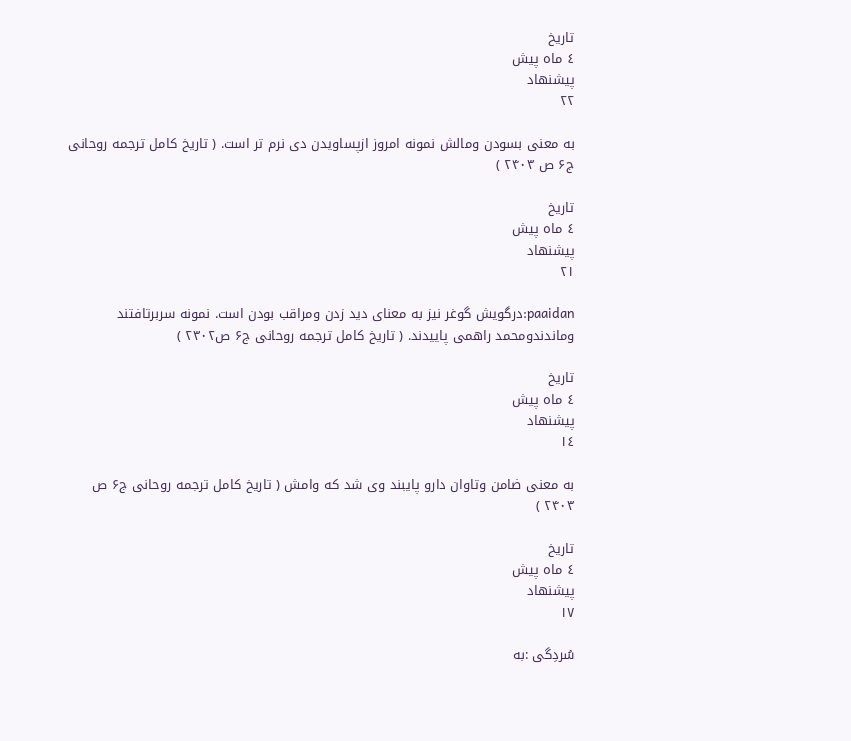تاریخ
٤ ماه پیش
پیشنهاد
٢٢

به معنی بسودن ومالش نمونه امروز ازپساویدن دی نرم تر است. ( تاریخ کامل ترجمه روحانی ج۶ ص ۲۴۰۳ )

تاریخ
٤ ماه پیش
پیشنهاد
٢١

paaidan:درگویش گوغر نیز به معنای دید زدن ومراقب بودن است. نمونه سربرتافتند وماندندومحمد راهمی پاییدند. ( تاریخ کامل ترجمه روحانی ج۶ ص۲۳۰۲ )

تاریخ
٤ ماه پیش
پیشنهاد
١٤

به معنی ضامن وتاوان دارو پایبند وی شد که وامش ( تاریخ کامل ترجمه روحانی ج۶ ص ۲۴۰۳ )

تاریخ
٤ ماه پیش
پیشنهاد
١٧

سُردِگی :به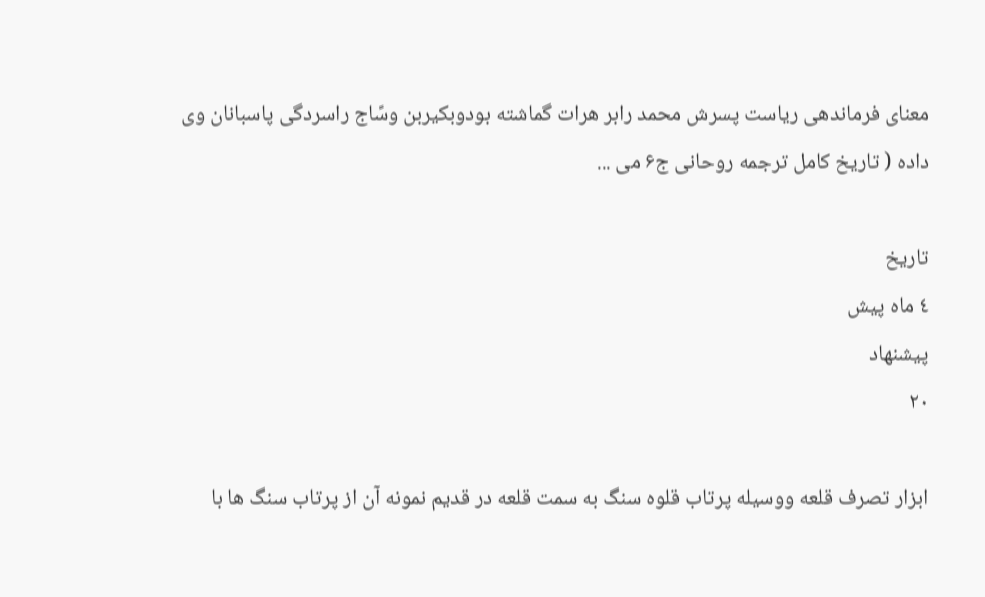معنای فرماندهی ریاست پسرش محمد رابر هرات گماشته بودوبکیربن وسًاج راسردگی پاسبانان وی داده ( تاریخ کامل ترجمه روحانی ج۶ می ...

تاریخ
٤ ماه پیش
پیشنهاد
٢٠

ابزار تصرف قلعه ووسیله پرتاب قلوه سنگ به سمت قلعه در قدیم نمونه آن از پرتاب سنگ ها با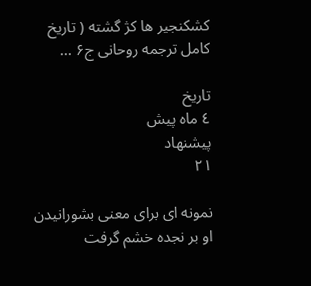کشکنجیر ها کژ گشته ( تاریخ کامل ترجمه روحانی ج۶ ...

تاریخ
٤ ماه پیش
پیشنهاد
٢١

نمونه ای برای معنی بشورانیدن او بر نجده خشم گرفت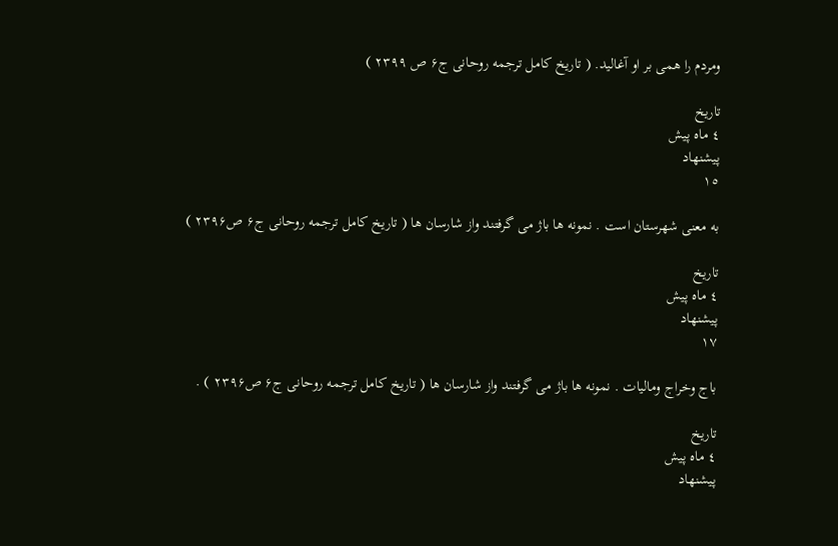ومردم را همی بر او آغالید. ( تاریخ کامل ترجمه روحانی ج۶ ص ۲۳۹۹ )

تاریخ
٤ ماه پیش
پیشنهاد
١٥

به معنی شهرستان است . نمونه ها باژ می گرفتند واز شارسان ها ( تاریخ کامل ترجمه روحانی ج۶ ص۲۳۹۶ )

تاریخ
٤ ماه پیش
پیشنهاد
١٧

باج وخراج ومالیات . نمونه ها باژ می گرفتند واز شارسان ها ( تاریخ کامل ترجمه روحانی ج۶ ص۲۳۹۶ ) .

تاریخ
٤ ماه پیش
پیشنهاد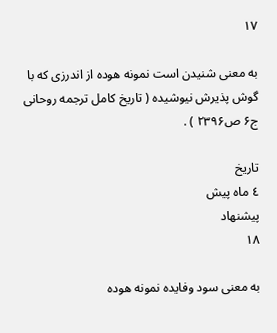١٧

به معنی شنیدن است نمونه هوده از اندرزی که با گوش پذیرش نیوشیده ( تاریخ کامل ترجمه روحانی ج۶ ص۲۳۹۶ ) .

تاریخ
٤ ماه پیش
پیشنهاد
١٨

به معنی سود وفایده نمونه هوده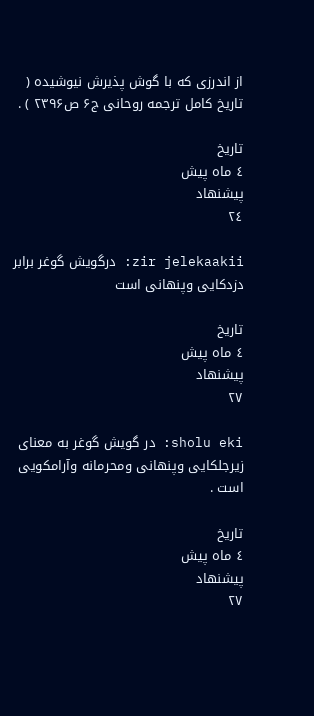از اندرزی که با گوش پذیرش نیوشیده ( تاریخ کامل ترجمه روحانی ج۶ ص۲۳۹۶ ) .

تاریخ
٤ ماه پیش
پیشنهاد
٢٤

zir jelekaakii: درگویش گوغر برابر دزدکایی وپنهانی است

تاریخ
٤ ماه پیش
پیشنهاد
٢٧

sholu eki: در گویش گوغر به معنای زیرجلکایی وپنهانی ومحرمانه وآرامکویی است .

تاریخ
٤ ماه پیش
پیشنهاد
٢٧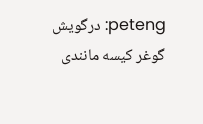peteng: درگویش گوغر کیسه مانندی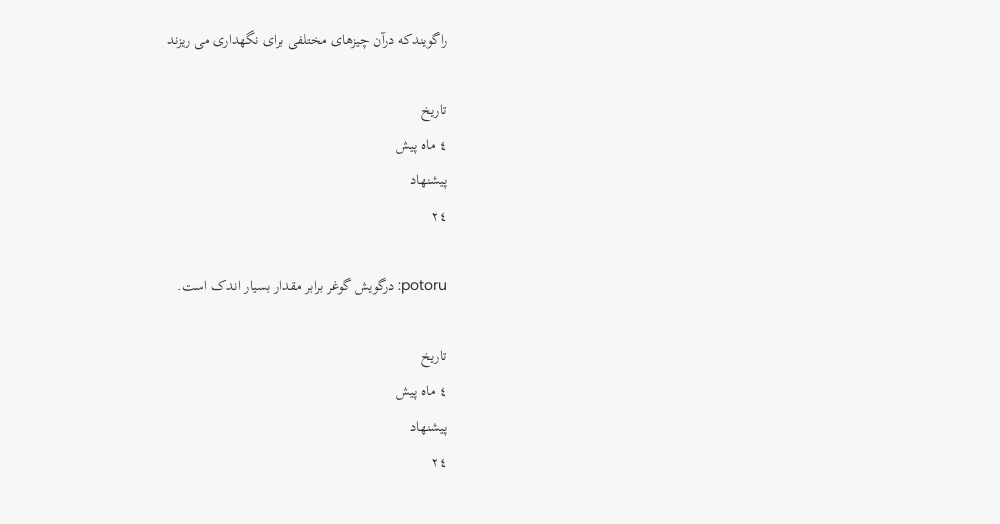راگویندکه درآن چیزهای مختلفی برای نگهداری می ریزند

تاریخ
٤ ماه پیش
پیشنهاد
٢٤

potoru: درگویش گوغر برابر مقدار بسیار اندک است.

تاریخ
٤ ماه پیش
پیشنهاد
٢٤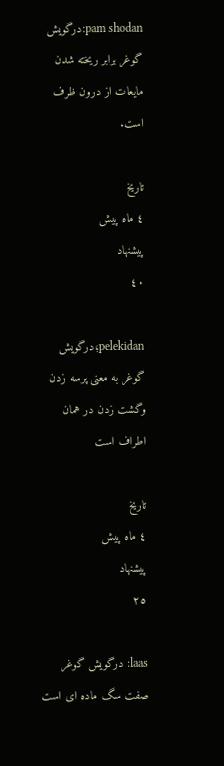pam shodan:درگویش گوغر برابر ریخته شدن مایعات از درون ظرف است.

تاریخ
٤ ماه پیش
پیشنهاد
٤٠

pelekidan؛درگویش گوغر به معنی پرسه زدن وگشت زدن در همان اطراف است

تاریخ
٤ ماه پیش
پیشنهاد
٢٥

laas: درگویش گوغر صفت سگ ماده ای است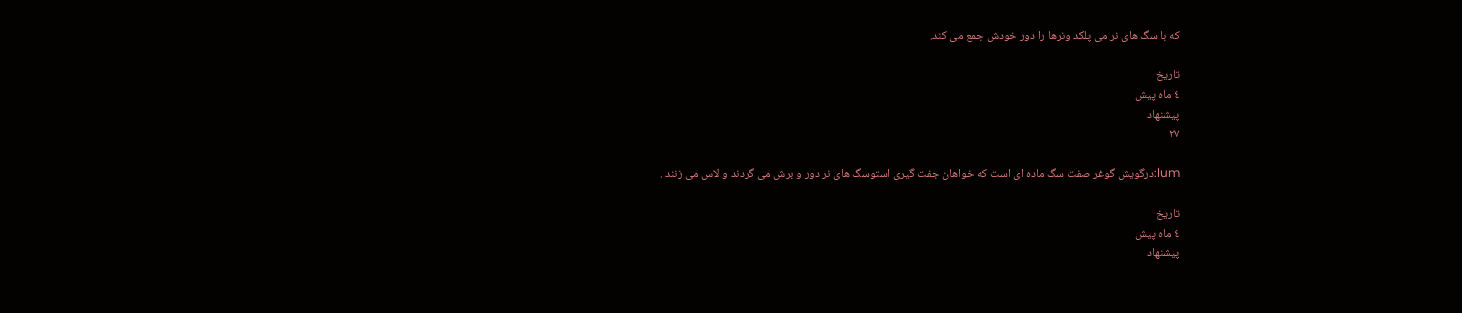که با سگ های نر می پلکد ونرها را دور خودش جمع می کند.

تاریخ
٤ ماه پیش
پیشنهاد
٢٧

lum:درگویش گوغر صفت سگ ماده ای است که خواهان جفت گیری استوسگ های نر دور و برش می گردند و لاس می زنند .

تاریخ
٤ ماه پیش
پیشنهاد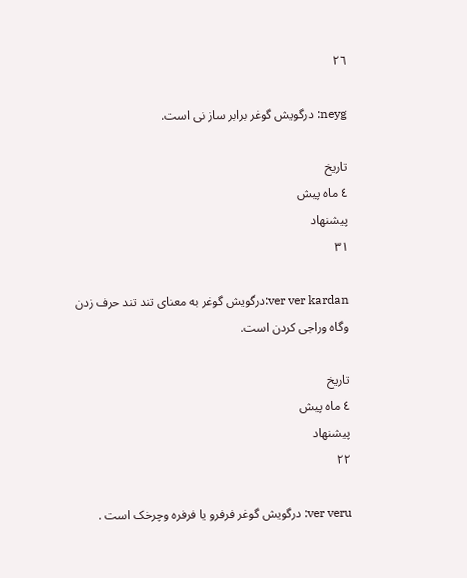٢٦

neyg: درگویش گوغر برابر ساز نی است.

تاریخ
٤ ماه پیش
پیشنهاد
٣١

ver ver kardan:درگویش گوغر به معنای تند تند حرف زدن وگاه وراجی کردن است.

تاریخ
٤ ماه پیش
پیشنهاد
٢٢

ver veru: درگویش گوغر فرفرو یا فرفره وچرخک است .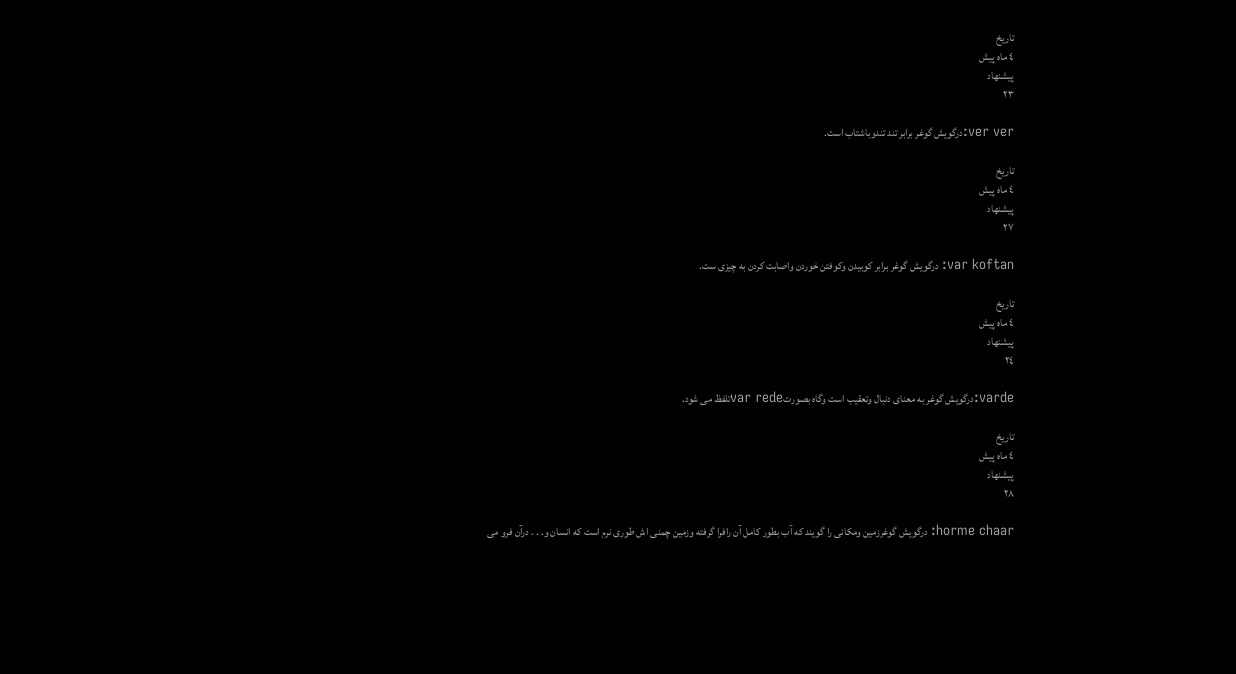تاریخ
٤ ماه پیش
پیشنهاد
٢٣

ver ver:درگویش گوغر برابر تند تندوباشتاب است.

تاریخ
٤ ماه پیش
پیشنهاد
٢٧

var koftan: درگویش گوغر برابر کوبیدن وکوفتن خوردن واصابت کردن به چیزی ست.

تاریخ
٤ ماه پیش
پیشنهاد
٢٤

varde:درگویش گوغر به معنای دنبال وتعقیب است وگاه بصورتvar redeتلفظ می شود.

تاریخ
٤ ماه پیش
پیشنهاد
٢٨

horme chaar: درگویش گوغرزمین ومکانی را گویند که آب بطور کامل آن رافرا گرفته وزمین چمنی اش طوری نرم است که انسان و. . . درآن فرو می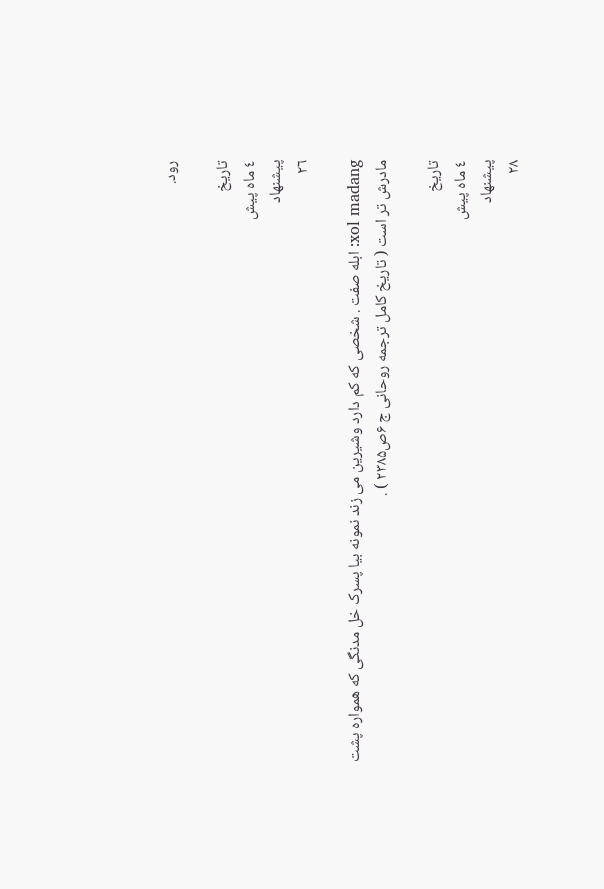رود.

تاریخ
٤ ماه پیش
پیشنهاد
٢٦

xol madang: ابله صفت . شخصی که کم دارد وشیرین می زند نمونه بیا پسرک خل مدنگی که همواره پشت مادرش تر است ( تاریخ کامل ترجمه روحانی ج ۶ص۲۳۸۵ ) .

تاریخ
٤ ماه پیش
پیشنهاد
٢٨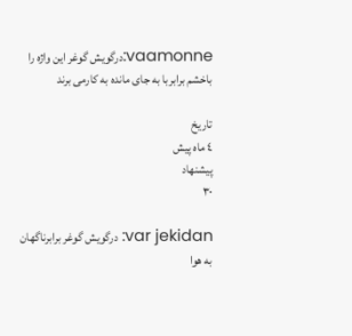vaamonne:درگویش گوغر این واژه را باخشم برابربا به جای مانده به کارمی برند

تاریخ
٤ ماه پیش
پیشنهاد
٣٠

var jekidan: درگویش گوغر برابرناگهان به هوا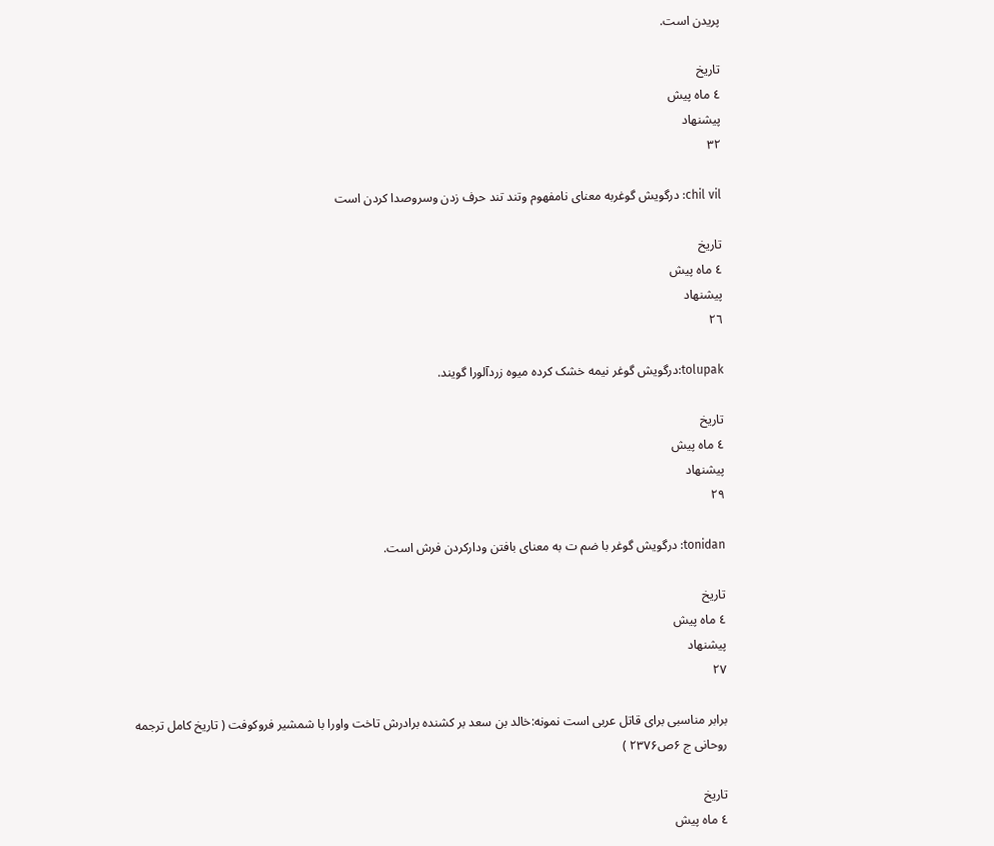پریدن است.

تاریخ
٤ ماه پیش
پیشنهاد
٣٢

chil vil: درگویش گوغربه معنای نامفهوم وتند تند حرف زدن وسروصدا کردن است

تاریخ
٤ ماه پیش
پیشنهاد
٢٦

tolupak:درگویش گوغر نیمه خشک کرده میوه زردآلورا گویند.

تاریخ
٤ ماه پیش
پیشنهاد
٢٩

tonidan: درگویش گوغر با ضم ت به معنای بافتن ودارکردن فرش است.

تاریخ
٤ ماه پیش
پیشنهاد
٢٧

برابر مناسبی برای قاتل عربی است نمونه:خالد بن سعد بر کشنده برادرش تاخت واورا با شمشیر فروکوفت ( تاریخ کامل ترجمه روحانی ج ۶ص۲۳۷۶ )

تاریخ
٤ ماه پیش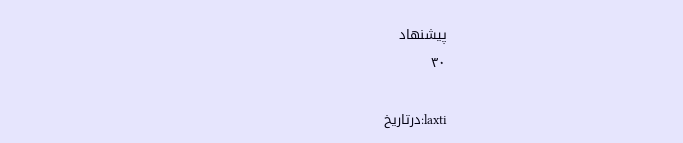پیشنهاد
٣٠

laxti:درتاریخ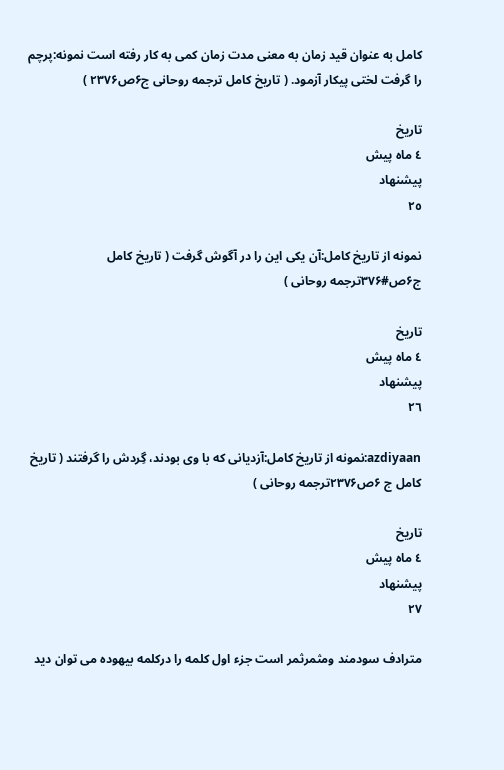کامل به عنوان قید زمان به معنی مدت زمان کمی به کار رفته است نمونه:پرچم را گرفت لختی پیکار آزمود. ( تاریخ کامل ترجمه روحانی ج۶ص۲۳۷۶ )

تاریخ
٤ ماه پیش
پیشنهاد
٢٥

نمونه از تاریخ کامل:آن یکی این را در آگوش گرفت ( تاریخ کامل ج۶ص#۳۷۶ترجمه روحانی )

تاریخ
٤ ماه پیش
پیشنهاد
٢٦

azdiyaan:نمونه از تاریخ کامل:آزدیانی که با وی بودند، گِردش را گرفتند ( تاریخ کامل ج ۶ص۲۳۷۶ترجمه روحانی )

تاریخ
٤ ماه پیش
پیشنهاد
٢٧

مترادف سودمند ومثمرثمر است جزء اول کلمه را درکلمه بیهوده می توان دید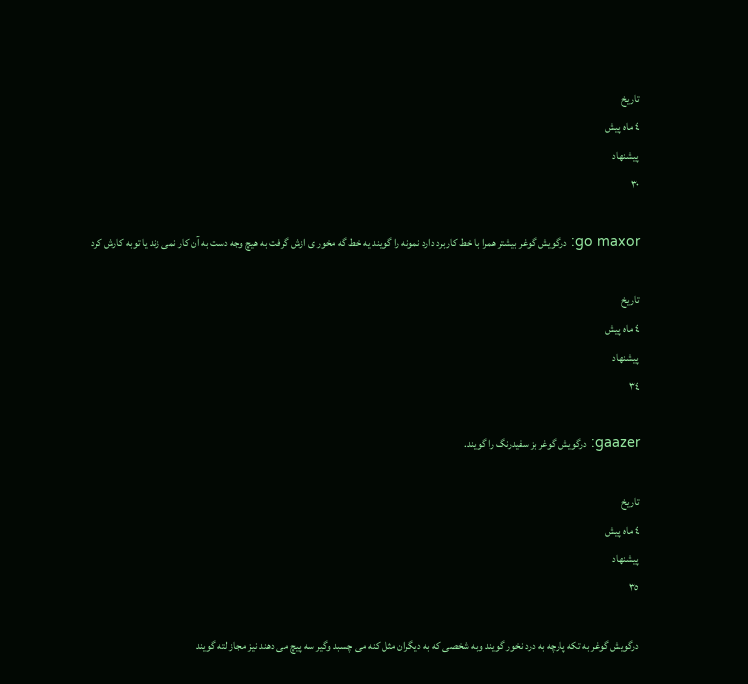تاریخ
٤ ماه پیش
پیشنهاد
٣٠

go maxor: درگویش گوغر بیشتر همرا با خط کاربرد دارد نمونه را گویند یه خط گه مخور ی ازش گرفت به هیچ وجه دست به آن کار نمی زند یا توبه کارش کرد

تاریخ
٤ ماه پیش
پیشنهاد
٣٤

gaazer: درگویش گوغر بز سفیدرنگ را گویند.

تاریخ
٤ ماه پیش
پیشنهاد
٣٥

درگویش گوغر به تکه پارچه به درد نخور گویند وبه شخصی که به دیگران مثل کنه می چسبد وگیر سه پیچ می دهند نیز مجاز لته گویند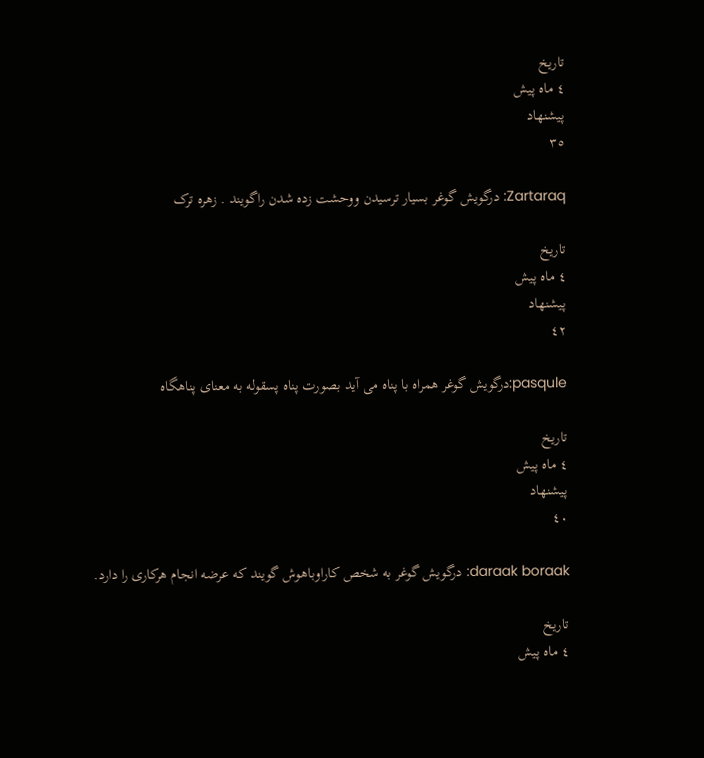تاریخ
٤ ماه پیش
پیشنهاد
٣٥

Zartaraq: درگویش گوغر بسیار ترسیدن ووحشت زده شدن راگویند . زهره ترک

تاریخ
٤ ماه پیش
پیشنهاد
٤٢

pasqule:درگویش گوغر همراه با پناه می آید بصورت پناه پسقوله به معنای پناهگاه

تاریخ
٤ ماه پیش
پیشنهاد
٤٠

daraak boraak: درگویش گوغر به شخص کاراوباهوش گویند که عرضه انجام هرکاری را دارد.

تاریخ
٤ ماه پیش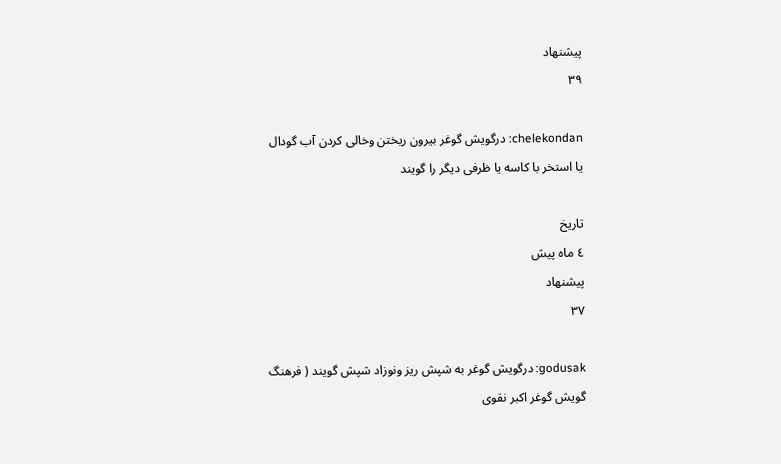پیشنهاد
٣٩

chelekondan: درگویش گوغر بیرون ریختن وخالی کردن آب گودال یا استخر با کاسه یا ظرفی دیگر را گویند

تاریخ
٤ ماه پیش
پیشنهاد
٣٧

godusak: درگویش گوغر به شپش ریز ونوزاد شپش گویند ( فرهنگ گویش گوغر اکبر نقوی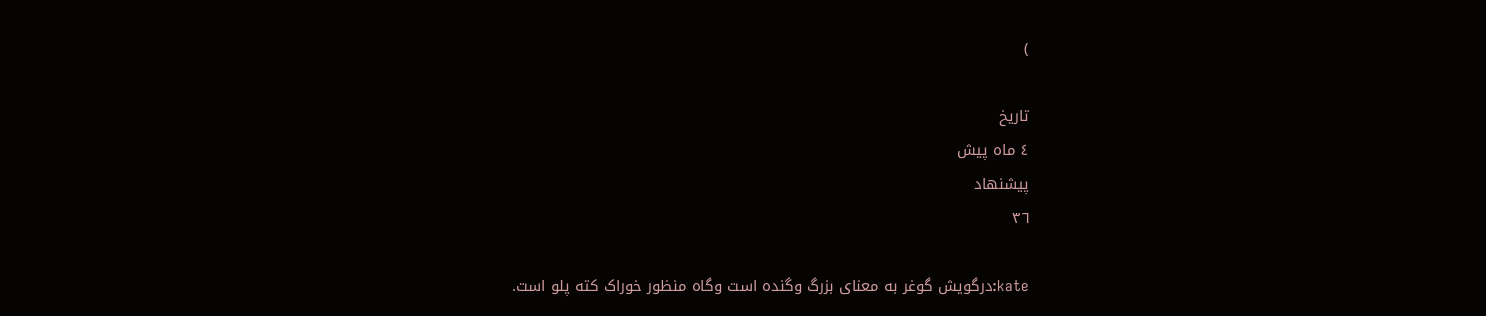)

تاریخ
٤ ماه پیش
پیشنهاد
٣٦

kate:درگویش گوغر به معنای بزرگ وگنده است وگاه منظور خوراک کته پلو است.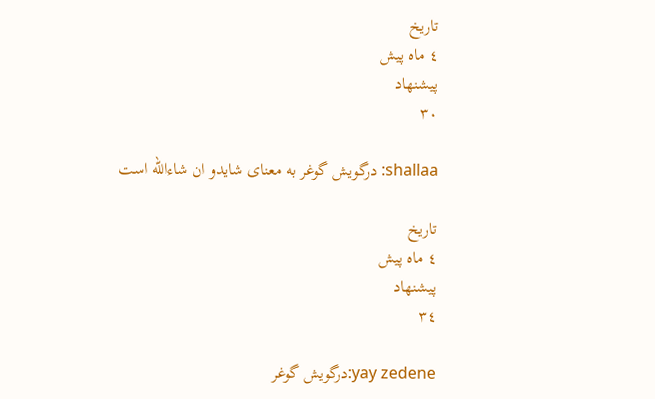تاریخ
٤ ماه پیش
پیشنهاد
٣٠

shallaa: درگویش گوغر به معنای شایدو ان شاءالله است

تاریخ
٤ ماه پیش
پیشنهاد
٣٤

yay zedene:درگویش گوغر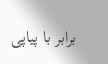برابر با پیاپی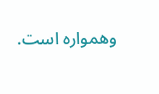وهمواره است.